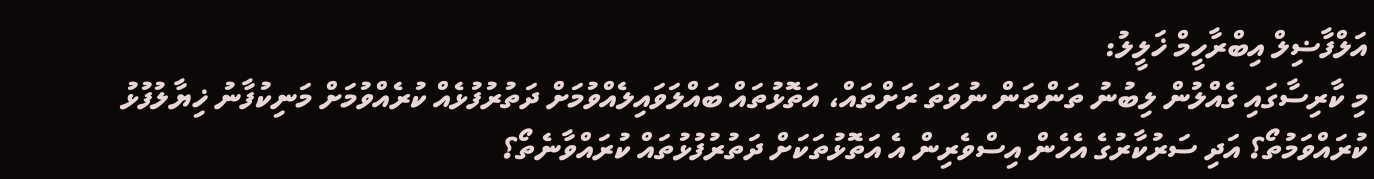އަލްފާޟިލް އިބްރާހީމް ޚަލީލު:
މި ކާރިސާގައި ގެއްލުން ލިބުނު ތަންތަން ނުވަތަ ރަށްތައް، އަތޮޅުތައް ބައްލަވައިލެއްވުމަށް ދަތުރުފުޅެއް ކުރެއްވުމަށް މަނިކުފާނު ޚިޔާލުފުޅު ކުރައްވަމުތޯ؟ އަދި ސަރުކާރުގެ އެހެން އިސްވެރިން އެ އަތޮޅުތަކަށް ދަތުރުފުޅުތައް ކުރައްވާނެތޯ؟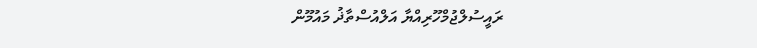ރައީސުލްޖުމްހޫރިއްޔާ އަލްއުސްތާޛު މައުމޫން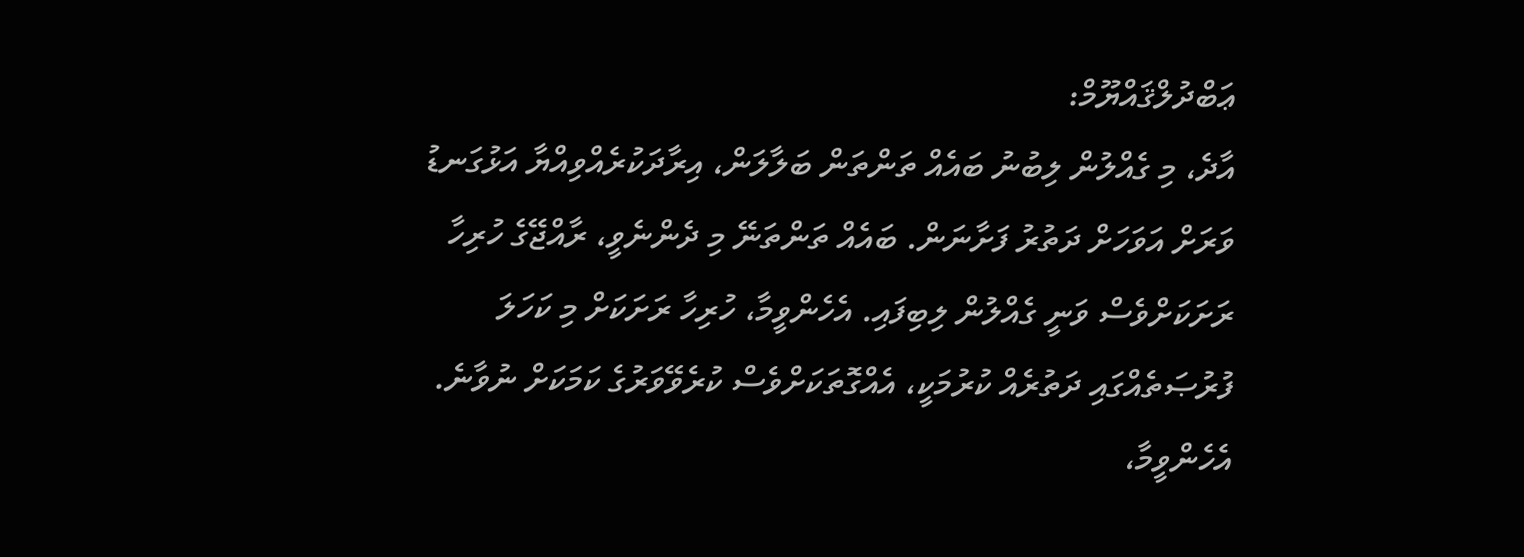ޢަބްދުލްޤައްޔޫމް:
އާދެ، މި ގެއްލުން ލިބުނު ބައެއް ތަންތަން ބަލާލަން، އިރާދަކުރެއްވިއްޔާ އަޅުގަނޑު ވަރަށް އަވަހަށް ދަތުރު ފަށާނަން. ބައެއް ތަންތަނޭ މި ދެންނެވީ، ރާއްޖޭގެ ހުރިހާ ރަށަކަށްވެސް ވަނީ ގެއްލުން ލިބިފައި. އެހެންވީމާ، ހުރިހާ ރަށަކަށް މި ކަހަލަ ފުރުޞަތެއްގައި ދަތުރެއް ކުރުމަކީ، އެއްގޮތަކަށްވެސް ކުރެވޭވަރުގެ ކަމަކަށް ނުވާނެ. އެހެންވީމާ،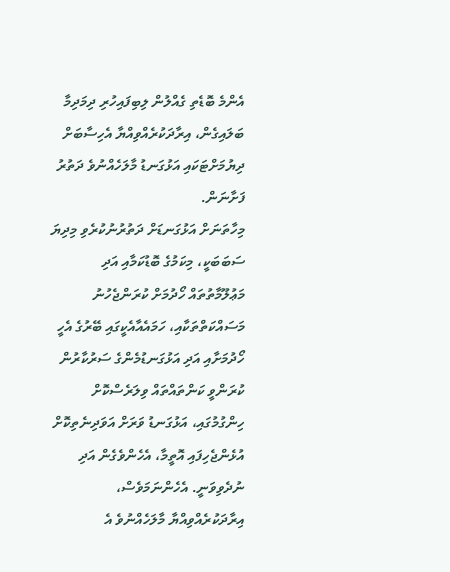އެންމެ ބޮޑެތި ގެއްލުން ލިބިފައިހުރި ދިމަދިމާ ބަލައިގެން، އިރާދަކުރެއްވިއްޔާ އެހިސާބަށް ދިޔުމަށްޓަކައި އަޅުގަނޑު މާލަހެއްނުވެ ދަތުރު ފަށާނަން.
މިހާތަނަށް އަޅުގަނޑަށް ދަތުރުނުކުރެވި މިދިޔަ ސަބަބަކީ، މިކަމުގެ ބޮޑުކަމާއި އަދި މަޢުލޫމާތުތައް ހޯދުމަށް ކުރަންޖެހުނު މަސައްކަތްތަކާއި، ހަމައެއާއެކީގައި ބޭރުގެ އެހީ ހޯދުމަށާއި އަދި އަޅުގަނޑުމެންގެ ސަރުކާރުން ކުރަންވީ ކަންތައްތައް ވިލަރެސްކޮށް ހިންގުމުގައި، އަޅުގަނޑު ވަރަށް އަވަދިނެތިކޮށް އުޅެންޖެހިފައި އޮތީމާ، އެހެންވެގެން އަދި ނުދެވިވަނީ. އެހެންނަމަވެސް، އިރާދަކުރެއްވިއްޔާ މާލަހެއްނުވެ އެ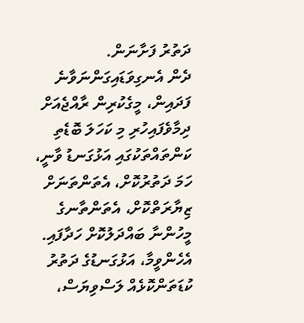ދަތުރު ފަށާނަން.
ދެން އެނގިވަޑައިގަންނަވާނެ ފަދައިން، މީގެކުރިން ރާއްޖެއަށް ދިމާވެފައިހުރި މި ކަހަލަ ބޮޑެތި ކަންތައްތަކުގައި އަޅުގަނޑު ވާނީ، ހަމަ ދަތުރުކޮށް، އެތަންތަނަށް ޒިޔާރަތްކޮށް، އެތަންތާނގެ މީހުންނާ ބައްދަލުކޮށް ހަދާފައި. އެހެންވީމާ، އަޅުގަނޑުގެ ދަތުރު ކުޑަތަންކޮޅެއް ލަސްވިޔަސް،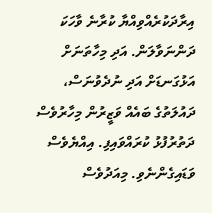އިރާދަކުރެއްވިއްޔާ ކުރާނެ ވާހަކަ ދަންނަވާލަން. އަދި މިހާތަނަށް އަޅުގަނޑަށް އަދި ނުދެވުނަސް، ދައުލަތުގެ ބައެއް ވަޒީރުން މިހާރުވެސް ދަތުރުފުޅު ކުރައްވައިފި. އިއްޔެވެސް ވަޑައިގެންނެވި. މިއަދުވެސް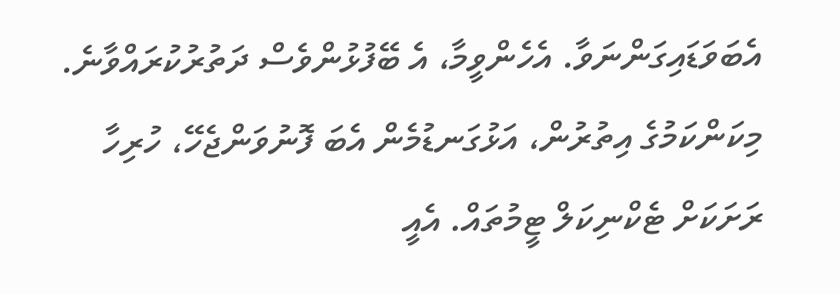އެބަވަޑައިގަންނަވާ. އެހެންވީމާ، އެ ބޭފުޅުންވެސް ދަތުރުކުރައްވާނެ.
މިކަންކަމުގެ އިތުރުން، އަޅުގަނޑުމެން އެބަ ފޮނުވަންޖެހޭ، ހުރިހާ ރަށަކަށް ޓެކްނިކަލް ޓީމުތައް. އެއީ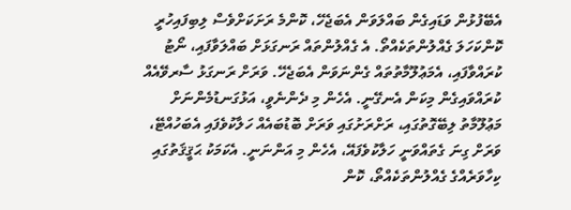އެބޭފުޅުން ވަޑައިގެން ބައްލަވަން އެބަޖެހޭ، ކޮންމެ ރަށަކަށްވެސް ލިބިފައިހުރީ ކޮންކަހަލަ ގެއްލުންތަކެއްތޯ. އެ ގެއްލުންތައް ރަނގަޅަށް ބައްލަވާފައި، ނޯޓު ކުރައްވާފައި، އެމަޢުލޫމާތުތައް ގެންނަވަން އެބަޖެހޭ. ވަރަށް ރަނގަޅު ސާރވޭއެއް ކުރައްވައިގެން މިކަން އެނގޭނީ. އެހެން މި ދެންނެވީ، އަޅުގަނޑުމެންނަށް މަޢުލޫމާތު ލިބޭގޮތުގައި، ރަށްރަށުގައި ވަރަށް ބޮޑުބައެއް ހަލާކުވެފައި އެބަހުއްޓޭ، ވަރަށް ގިނަ ގެތައްވަނީ ހަލާކުވެފައޭ، އެހެން މި އަންނަނީ. އެކަމަކު ޙަޤީޤަތުގައި ކިހާވަރެއްގެ ގެއްލުންތަކެއްތޯ، ކޮން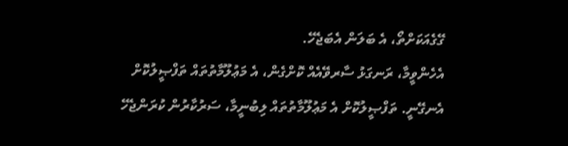ގޭގެއަކަށްތޯ، އެ ބަލަން އެބަޖެހޭ.
އެހެންވީމާ، ރަނގަޅު ސާރވޭއެއް ކޮށްގެން، އެ މަޢުލޫމާތުތައް ތަފްޞީލުކޮށް އެނގޭނީ. ތަފްޞީލުކޮށް އެ މަޢުލޫމާތުތައް ލިބުނީމާ، ސަރުކާރުން ކުރަންޖެހޭ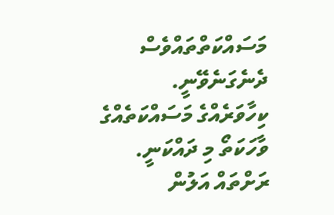މަސައްކަތްތައްވެސް ދެނެގަނެވޭނީ. ކިހާވަރެއްގެ މަސައްކަތެއްގެ ވާހަކަތޯ މި ދައްކަނީ. ރަށްތައް އަލުން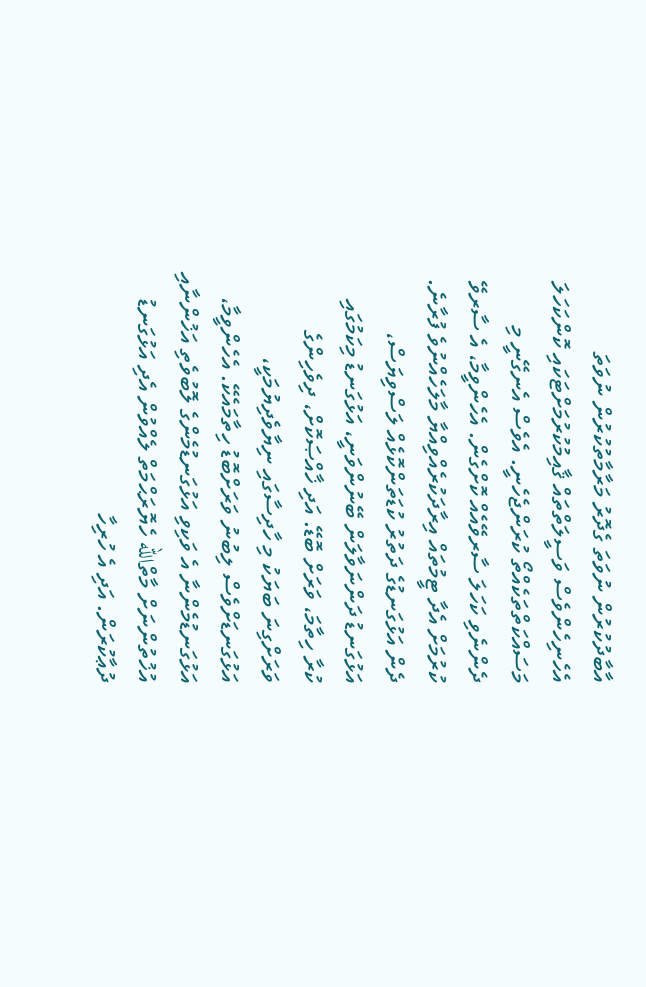އާބާދުކުރުން ނުވަތަ ގެދޮރު މަރާމާތުކުރުން ނުވަތަ އެހެނިހެންވެސް ވަސީލަތްތައް ޤާއިމުކުރުމަށްޓަކައި ކޮންކަހަލަ މަސައްކަތްތަކެއްތޯ ކުރަންޖެހެނީ. އެވެސް އެނގޭނީ މި ދެންނެވި ކަހަލަ ސާރވޭއެއް ކޮށްގެން. އެހެންވީމާ، އެ ސާރވޭ ކުރުމަށް އެދާ ޓީމުތައް އިރާދަކުރެއްވިއްޔާ މާލަހެއްނުވެ ފުރާނެ.
ދެން އަޅުގަނޑުގެ ދަތުރު ކުޑަތަންކޮޅެއް ލަސްވިޔަސް، އަޅުގަނޑު ދަންނަވާލަން ބޭނުންވަނީ، އަޅުގަނޑު މިކަމުގައި ކުރާ ހިތާމަ، ވަރަށް ބޮޑޭ. އަދި ޚާއްޞަކޮށް، ދިވެހިންގެ ވަރަށްގިނަ ބަޔަކު މި ހާދިސާގައި ނިޔާވެދިޔުމަކީ، އަޅުގަނޑަށްވެސް ލިބުނު ވަރަށްބޮޑު ހިތާމައެކޭ. އެހެންވީމާ، އަޅުގަނޑުމެންނާ އެ ވަކިވި އަޅުގަނޑުމެންގެ ލޮބުވެތި އަޚުންނާއި އުޚުތުންނަށް މާތްالله ހެޔޮރަޙްމަތް ލެއްވުން އެދި އަޅުގަނޑު ދުޢާކުރަން. އަދި އެ ހުރިހާ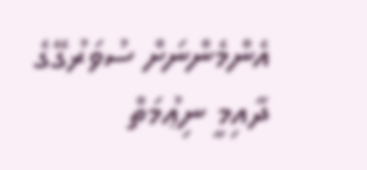އެންމެންނަށް ސުވަރުގޭގެ ދާއިމީ ނިޢުމަތް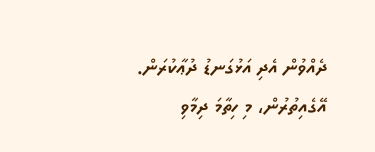ދެއްވުން އެދި އަޅުގަނޑު ދުޢާކުރަން. އޭގެއިތުރުން، މި ހިތާމަ ދިމާވި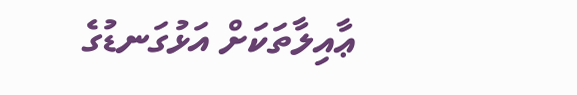ޢާއިލާތަކަށް އަޅުގަނޑުގެ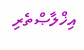އިޚްލާޞްތެރި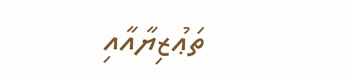ތަޢުޒިޔާއާއި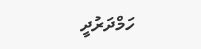ހަމްދަރުދީ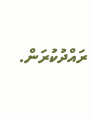ރައްދުކުރަން.